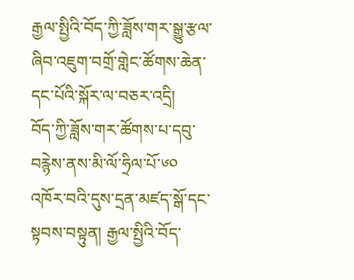རྒྱལ་སྤྱིའི་བོད་ཀྱི་ཟློས་གར་སྒྱུ་རྩལ་ཞིབ་འཇུག་བགྲོ་གླེང་ཚོགས་ཆེན་དང་པོའི་སྐོར་ལ་བཅར་འདྲི།
བོད་ཀྱི་ཟློས་གར་ཚོགས་པ་དབུ་བརྙེས་ནས་མི་ལོ་ཧྲིལ་པོ་༦༠ འཁོར་བའི་དུས་དྲན་མཛད་སྒོ་དང་སྟབས་བསྟུན། རྒྱལ་སྤྱིའི་བོད་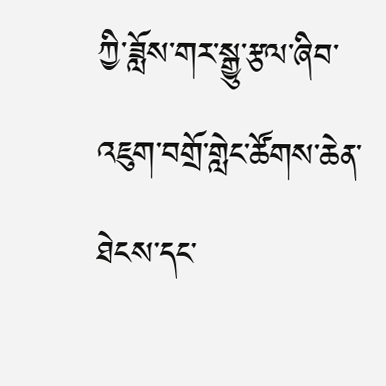ཀྱི་ཟློས་གར་སྒྱུ་རྩལ་ཞིབ་འཇུག་བགྲོ་གླེང་ཚོགས་ཆེན་ཐེངས་དང་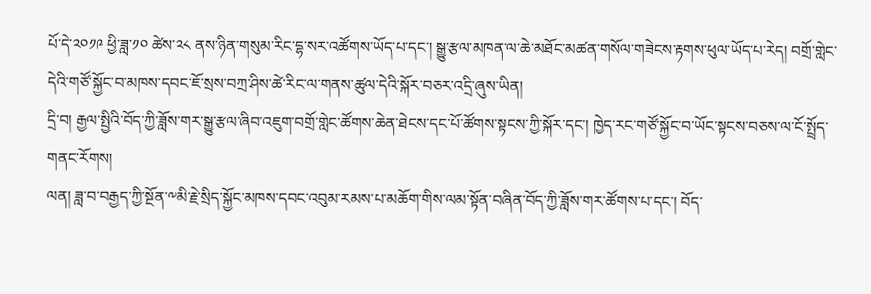པོ་དེ་༢༠༡༩ ཕྱི་ཟླ་༡༠ ཚེས་༢༨ ནས་ཉིན་གསུམ་རིང་དྷ་སར་འཚོགས་ཡོད་པ་དང་། སྒྱུ་རྩལ་མཁན་ལ་ཆེ་མཐོང་མཚན་གསོལ་གཟེངས་རྟགས་ཕུལ་ཡོད་པ་རེད། བགྲོ་གླེང་དེའི་གཙོ་སྐྱོང་བ་མཁས་དབང་ཇོ་སྲས་བཀྲ་ཤིས་ཚེ་རིང་ལ་གནས་ཚུལ་དེའི་སྐོར་བཅར་འདྲི་ཞུས་ཡིན།
དྲི་བ། རྒྱལ་སྤྱིའི་བོད་ཀྱི་ཟློས་གར་སྒྱུ་རྩལ་ཞིབ་འཇུག་བགྲོ་གླེང་ཚོགས་ཆེན་ཐེངས་དང་པོ་ཚོགས་སྟངས་ཀྱི་སྐོར་དང་། ཁྱེད་རང་གཙོ་སྐྱོང་བ་ཡོང་སྟངས་བཅས་ལ་ངོ་སྤྲོད་གནང་རོགས།
ལན། ཟླ་བ་བརྒྱད་ཀྱི་སྔོན་༸མི་རྗེ་སྲིད་སྐྱོང་མཁས་དབང་འབུམ་རམས་པ་མཆོག་གིས་ལམ་སྟོན་བཞིན་བོད་ཀྱི་ཟློས་གར་ཚོགས་པ་དང་། བོད་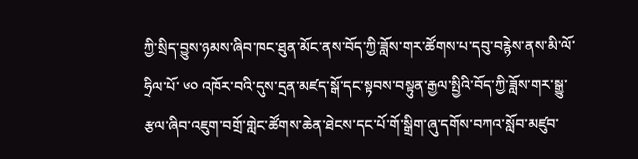ཀྱི་སྲིད་བྱུས་ཉམས་ཞིབ་ཁང་ཐུན་མོང་ནས་བོད་ཀྱི་ཟློས་གར་ཚོགས་པ་དབུ་བརྙེས་ནས་མི་ལོ་ཧྲིལ་པོ་ ༦༠ འཁོར་བའི་དུས་དྲན་མཛད་སྒོ་དང་སྟབས་བསྟུན་རྒྱལ་སྤྱིའི་བོད་ཀྱི་ཟློས་གར་སྒྱུ་རྩལ་ཞིབ་འཇུག་བགྲོ་གླེང་ཚོགས་ཆེན་ཐེངས་དང་པོ་གོ་སྒྲིག་ཞུ་དགོས་བཀའ་སློབ་མཛུབ་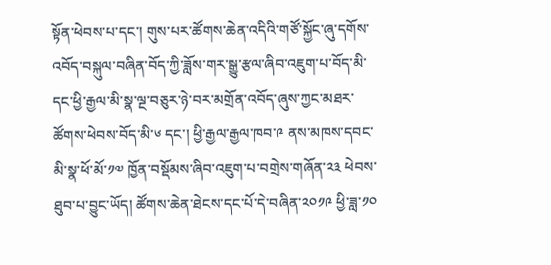སྟོན་ཕེབས་པ་དང་། གུས་པར་ཚོགས་ཆེན་འདིའི་གཙོ་སྐྱོང་ཞུ་དགོས་འབོད་བསྐུལ་བཞིན་བོད་ཀྱི་ཟློས་གར་སྒྱུ་རྩལ་ཞིབ་འཇུག་པ་བོད་མི་དང་ཕྱི་རྒྱལ་མི་སྣ་ལྔ་བཅུར་ཉེ་བར་མགྲོན་འབོད་ཞུས་ཀྱང་མཐར་ཚོགས་ཕེབས་བོད་མི་༦ དང་། ཕྱི་རྒྱལ་རྒྱལ་ཁབ་༩ ནས་མཁས་དབང་མི་སྣ་ཕོ་མོ་༡༧ ཁྱོན་བསྡོམས་ཞིབ་འཇུག་པ་བགྲེས་གཞོན་༢༣ ཕེབས་ཐུབ་པ་བྱུང་ཡོད། ཚོགས་ཆེན་ཐེངས་དང་པོ་དེ་བཞིན་༢༠༡༩ ཕྱི་ཟླ་༡༠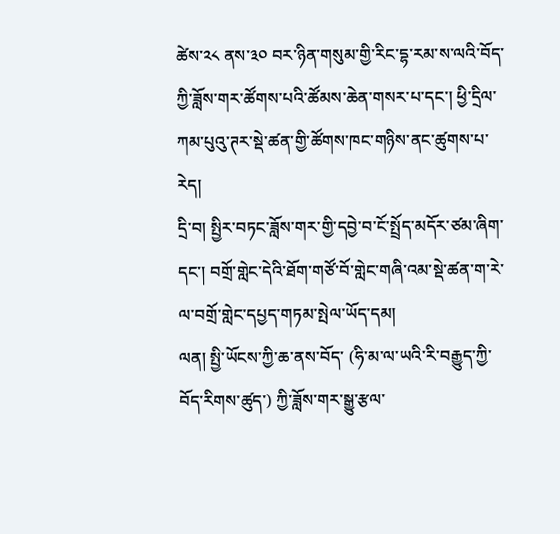ཚེས་༢༨ ནས་༣༠ བར་ཉིན་གསུམ་གྱི་རིང་དྷ་རམ་ས་ལའི་བོད་ཀྱི་ཟློས་གར་ཚོགས་པའི་ཚོམས་ཆེན་གསར་པ་དང་། ཕྱི་དྲིལ་ཀམ་པུའུ་ཊར་སྡེ་ཚན་གྱི་ཚོགས་ཁང་གཉིས་ནང་ཚུགས་པ་རེད།
དྲི་བ། སྤྱིར་བཏང་ཟློས་གར་གྱི་དབྱེ་བ་ངོ་སྤྲོད་མདོར་ཙམ་ཞིག་དང་། བགྲོ་གླེང་དེའི་ཐོག་གཙོ་བོ་གླེང་གཞི་འམ་སྡེ་ཚན་ག་རེ་ལ་བགྲོ་གླེང་དཔྱད་གཏམ་སྤེལ་ཡོད་དམ།
ལན། སྤྱི་ཡོངས་ཀྱི་ཆ་ནས་བོད་ (ཧི་མ་ལ་ཡའི་རི་བརྒྱུད་ཀྱི་བོད་རིགས་ཚུད་) ཀྱི་ཟློས་གར་སྒྱུ་རྩལ་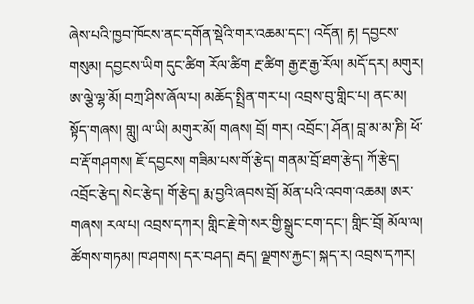ཞེས་པའི་ཁྱབ་ཁོངས་ནང་དགོན་སྡེའི་གར་འཆམ་དང་། འདོན། རྟ། དབྱངས་གསུམ། དབྱངས་ཡིག དུང་ཚིག རོལ་ཚིག རྔ་ཚིག རྒྱ་རྔ་རྒྱ་རོལ། མདོ་དར། མགུར། ཨ་ལྕེ་ལྷ་མོ། བཀྲ་ཤིས་ཞོལ་པ། མཆོད་སྤྲིན་གར་པ། འབྲས་བུ་གླིང་པ། ནང་མ། སྟོད་གཞས། གླུ། ལ་ཡི། མགུར་མོ། གཞས། བྲོ། གར། འབྲོང་། ཤོན། བླ་མ་མ་ཎི། ཕོ་བ་རྡོ་གཤགས། ཇོ་དབྱངས། གཟིམ་པས་གོ་རྩེད། གནམ་བྲོ་ཐག་རྩེད། ཀོ་རྩེད། འབྲོང་རྩེད། སེང་རྩེད། གོ་རྩེད། རྨ་བྱའི་ཞབས་བྲོ། མོན་པའི་འབག་འཆམ། ཨར་གཞས། རལ་པ། འབྲས་དཀར། གླིང་རྗེ་གེ་སར་གྱི་སྒྲུང་ངག་དང་། གླིང་བྲོ། མོལ་ལ། ཚོགས་གཏམ། ཁ་ཤགས། དར་བཤད། རྦད། ལྗགས་རྐྱང་། སྐད་ར། འབྲས་དཀར།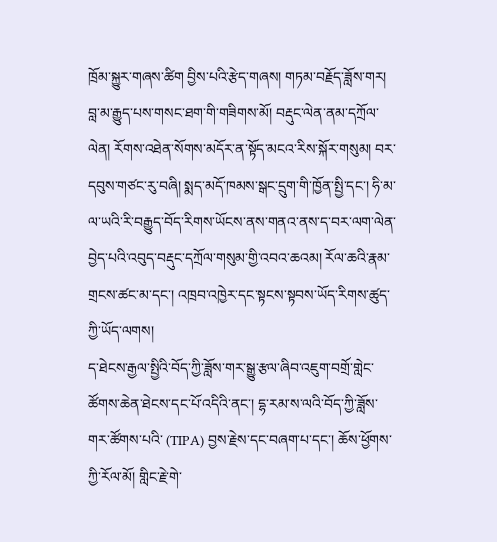ཁྲོམ་སྐྱུར་གཞས་ཚིག བྱིས་པའི་རྩེད་གཞས། གཏམ་བརྗོད་ཟློས་གར། བླ་མ་རྒྱུད་པས་གསང་ཐག་གི་གཟིགས་མོ། བརྡུང་ལེན་ནམ་དཀྲོལ་ལེན། རོགས་འཐེན་སོགས་མདོར་ན་སྟོད་མངའ་རིས་སྐོར་གསུམ། བར་དབུས་གཙང་རུ་བཞི། སྨད་མདོ་ཁམས་སྒང་དྲུག་གི་ཁྱོན་སྤྱི་དང་། ཧི་མ་ལ་ཡའི་རི་བརྒྱུད་བོད་རིགས་ཡོངས་ནས་གནའ་ནས་ད་བར་ལག་ལེན་བྱེད་པའི་འབུད་བརྡུང་དཀྲོལ་གསུམ་གྱི་འབའ་ཆའམ། རོལ་ཆའི་རྣམ་གྲངས་ཚང་མ་དང་། འཁྲབ་འཁྱེར་དང་སྟངས་སྟབས་ཡོད་རིགས་ཚུད་ཀྱི་ཡོད་ལགས།
ད་ཐེངས་རྒྱལ་སྤྱིའི་བོད་ཀྱི་ཟློས་གར་སྒྱུ་རྩལ་ཞིབ་འཇུག་བགྲོ་གླེང་ཚོགས་ཆེན་ཐེངས་དང་པོ་འདིའི་ནང་། དྷ་རམ་ས་ལའི་བོད་ཀྱི་ཟློས་གར་ཚོགས་པའི་ (TIPA) བྱས་རྗེས་དང་བཞག་པ་དང་། ཆོས་ཕྱོགས་ཀྱི་རོལ་མོ། གླིང་རྗེ་གེ་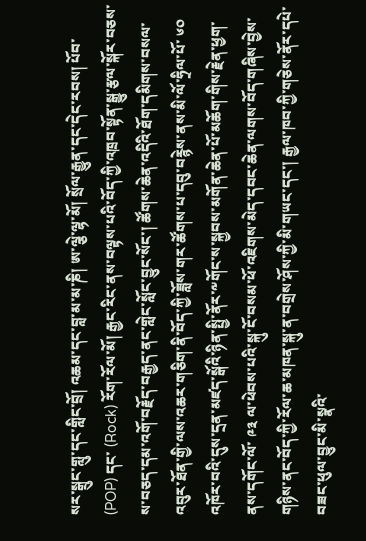སར་སྒྲུང་གླུ་དང་གླིང་བྲོ། འཆམ་དང་བླ་མ་མ་ཎི། ཨ་ལྕེ་ལྷ་མོ། སྲོལ་རྒྱུན་དང་དེང་རབས། པོབ་ (POP) དང་ (Rock) རོག་རོལ་མོ། རྒྱང་རིང་ནས་བལྟས་པའི་བོད་ཀྱི་འཁྲབ་སྟོན་སྒྱུ་རྩལ་སྐོར་བཅས་ས་བཅད་དམ་འགོ་བརྗོད་བརྒྱད་ནང་གླེང་སློང་བྱུང་སོང་། ཚོགས་ཆེན་འདིའི་ཐོག་དམིགས་བསལ་འབུར་ཐོན་གྱི་ལས་འཆར་གཅིག་ནི་བོད་ཀྱི་ཟློས་གར་ཚོགས་པ་དབུ་བརྙེས་ནས་མི་ལོ་ཧྲིལ་པོ་ ༦༠ འཁོར་བའི་དུས་དྲན་མཛད་སྒོའི་ཉིན་སྤྱི་ནོར་༸གོང་ས་སྐྱབས་མགོན་ཆེན་པོ་མཆོག་གིས་རྗེན་ཕྱག་ནས་དགོང་ལོ་ ༩༣ ལ་ཕེབས་པའི་སྐུ་ངོ་བསམ་ཕོ་འཇིགས་མེད་དབང་ཆེན་ལགས་བོད་གཞིས་བྱེས་གཉིས་ནང་བོད་ཀྱི་རོལ་ཆ་མཁན་སྐུ་ན་བགྲེས་ཤོས་ཀྱི་མི་གཡང་དང་། རྒྱལ་ཁབ་ཀྱི་གཅེས་ནོར་དཔེ་བཟང་ཕུལ་བྱུང་མི་སྣའི་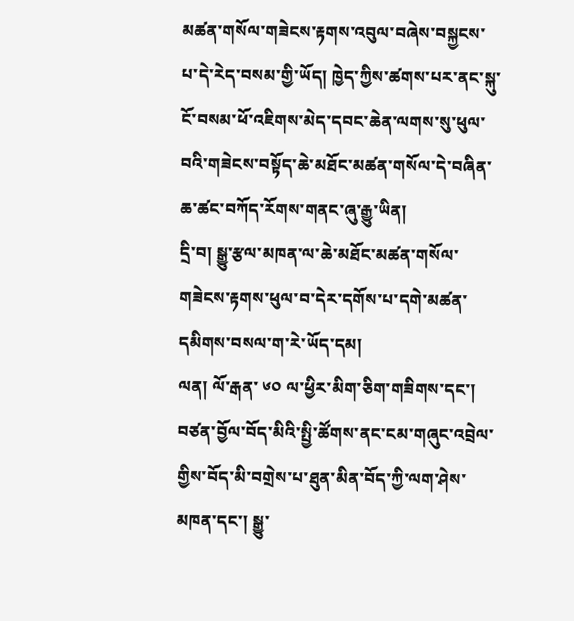མཚན་གསོལ་གཟེངས་རྟགས་འབུལ་བཞེས་བསྐྱངས་པ་དེ་རེད་བསམ་གྱི་ཡོད། ཁྱེད་ཀྱིས་ཚགས་པར་ནང་སྐུ་ངོ་བསམ་ཕོ་འཇིགས་མེད་དབང་ཆེན་ལགས་སུ་ཕུལ་བའི་གཟེངས་བསྟོད་ཆེ་མཐོང་མཚན་གསོལ་དེ་བཞིན་ཆ་ཚང་བཀོད་རོགས་གནང་ཞུ་རྒྱུ་ཡིན།
དྲི་བ། སྒྱུ་རྩལ་མཁན་ལ་ཆེ་མཐོང་མཚན་གསོལ་གཟེངས་རྟགས་ཕུལ་བ་དེར་དགོས་པ་དགེ་མཚན་དམིགས་བསལ་ག་རེ་ཡོད་དམ།
ལན། ལོ་རྒན་ ༦༠ ལ་ཕྱིར་མིག་ཅིག་གཟིགས་དང་། བཙན་བྱོལ་བོད་མིའི་སྤྱི་ཚོགས་ནང་ངམ་གཞུང་འབྲེལ་གྱིས་བོད་མི་བགྲེས་པ་ཐུན་མིན་བོད་ཀྱི་ལག་ཤེས་མཁན་དང་། སྒྱུ་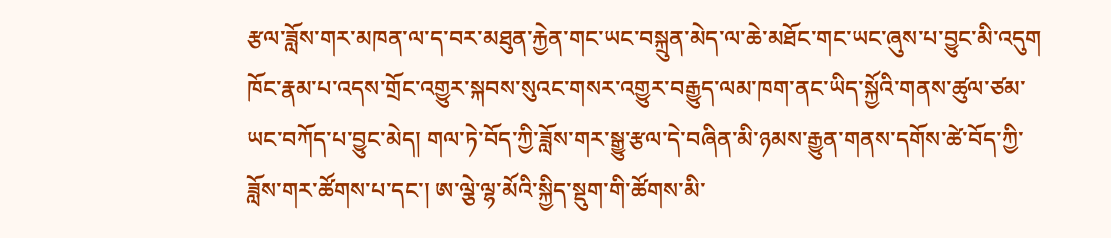རྩལ་ཟློས་གར་མཁན་ལ་ད་བར་མཐུན་རྐྱེན་གང་ཡང་བསྐྲུན་མེད་ལ་ཆེ་མཐོང་གང་ཡང་ཞུས་པ་བྱུང་མི་འདུག ཁོང་རྣམ་པ་འདས་གྲོང་འགྱུར་སྐབས་སུའང་གསར་འགྱུར་བརྒྱུད་ལམ་ཁག་ནང་ཡིད་སྐྱོའི་གནས་ཚུལ་ཙམ་ཡང་བཀོད་པ་བྱུང་མེད། གལ་ཏེ་བོད་ཀྱི་ཟློས་གར་སྒྱུ་རྩལ་དེ་བཞིན་མི་ཉམས་རྒྱུན་གནས་དགོས་ཚེ་བོད་ཀྱི་ཟློས་གར་ཚོགས་པ་དང་། ཨ་ལྕེ་ལྷ་མོའི་སྐྱིད་སྡུག་གི་ཚོགས་མི་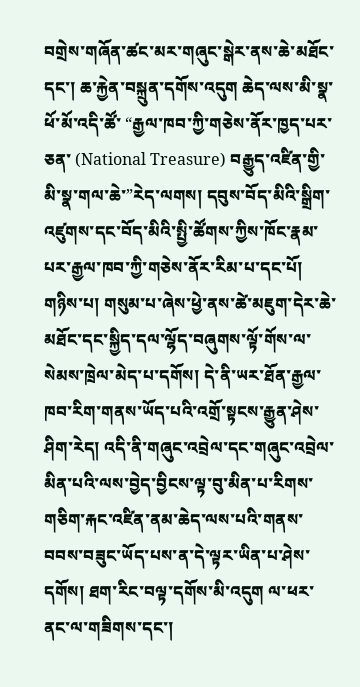བགྲེས་གཞོན་ཚང་མར་གཞུང་སྒེར་ནས་ཆེ་མཐོང་དང་། ཆ་རྐྱེན་བསྐྲུན་དགོས་འདུག ཆེད་ལས་མི་སྣ་ཕོ་མོ་འདི་ཚོ་ “རྒྱལ་ཁབ་ཀྱི་གཅེས་ནོར་ཁྱད་པར་ཅན་ (National Treasure) བརྒྱུད་འཛིན་གྱི་མི་སྣ་གལ་ཆེ་”རེད་ལགས། དབུས་བོད་མིའི་སྒྲིག་འཛུགས་དང་བོད་མིའི་སྤྱི་ཚོགས་ཀྱིས་ཁོང་རྣམ་པར་རྒྱལ་ཁབ་ཀྱི་གཅེས་ནོར་རིམ་པ་དང་པོ། གཉིས་པ། གསུམ་པ་ཞེས་ཕྱེ་ནས་ཚེ་མཇུག་དེར་ཆེ་མཐོང་དང་སྐྱིད་དལ་ལྷོད་བཞུགས་ལྟོ་གོས་ལ་སེམས་ཁྲེལ་མེད་པ་དགོས། དེ་ནི་ཡར་ཐོན་རྒྱལ་ཁབ་རིག་གནས་ཡོད་པའི་འགྲོ་སྟངས་རྒྱུན་ཤེས་ཤིག་རེད། འདི་ནི་གཞུང་འབྲེལ་དང་གཞུང་འབྲེལ་མིན་པའི་ལས་བྱེད་བྱིངས་ལྟ་བུ་མིན་པ་རིགས་གཅིག་རྐང་འཛིན་ནམ་ཆེད་ལས་པའི་གནས་བབས་བཟུང་ཡོད་པས་ན་དེ་ལྟར་ཡིན་པ་ཤེས་དགོས། ཐག་རིང་བལྟ་དགོས་མི་འདུག ལ་ཕར་ནང་ལ་གཟིགས་དང་།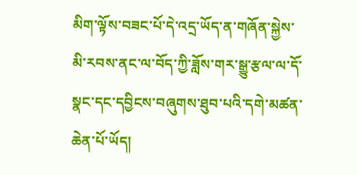མིག་ལྟོས་བཟང་པོ་དེ་འདྲ་ཡོད་ན་གཞོན་སྐྱེས་མི་རབས་ནང་ལ་བོད་ཀྱི་ཟློས་གར་སྒྱུ་རྩལ་ལ་དོ་སྣང་དང་དབྱིངས་བཞུགས་ཐུབ་པའི་དགེ་མཚན་ཆེན་པོ་ཡོད།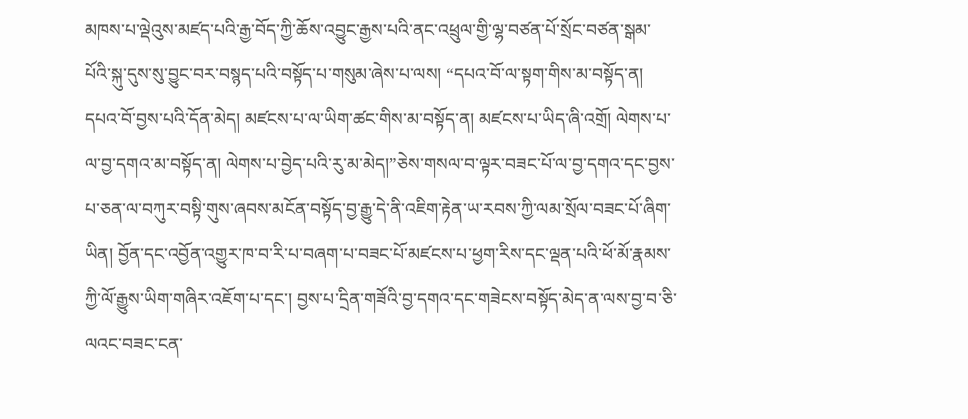མཁས་པ་ལྡེའུས་མཛད་པའི་རྒྱ་བོད་ཀྱི་ཆོས་འབྱུང་རྒྱས་པའི་ནང་འཕྲུལ་གྱི་ལྷ་བཙན་པོ་སྲོང་བཙན་སྒམ་པོའི་སྐུ་དུས་སུ་བྱུང་བར་བསྙད་པའི་བསྟོད་པ་གསུམ་ཞེས་པ་ལས། “དཔའ་བོ་ལ་སྟག་གིས་མ་བསྟོད་ན། དཔའ་བོ་བྱས་པའི་དོན་མེད། མཛངས་པ་ལ་ཡིག་ཚང་གིས་མ་བསྟོད་ན། མཛངས་པ་ཡིད་ཞི་འགྲོ། ལེགས་པ་ལ་བྱ་དགའ་མ་བསྟོད་ན། ལེགས་པ་བྱེད་པའི་རུ་མ་མེད།”ཅེས་གསལ་བ་ལྟར་བཟང་པོ་ལ་བྱ་དགའ་དང་བྱས་པ་ཅན་ལ་བཀུར་བསྟི་གུས་ཞབས་མངོན་བསྟོད་བྱ་རྒྱུ་དེ་ནི་འཇིག་རྟེན་ཡ་རབས་ཀྱི་ལམ་སྲོལ་བཟང་པོ་ཞིག་ཡིན། བྱོན་དང་འབྱོན་འགྱུར་ཁ་བ་རི་པ་བཞག་པ་བཟང་པོ་མཛངས་པ་ཕྱག་རིས་དང་ལྡན་པའི་ཕོ་མོ་རྣམས་ཀྱི་ལོ་རྒྱུས་ཡིག་གཞིར་འཇོག་པ་དང་། བྱས་པ་དྲིན་གཟོའི་བྱ་དགའ་དང་གཟེངས་བསྟོད་མེད་ན་ལས་བྱ་བ་ཅི་ལའང་བཟང་ངན་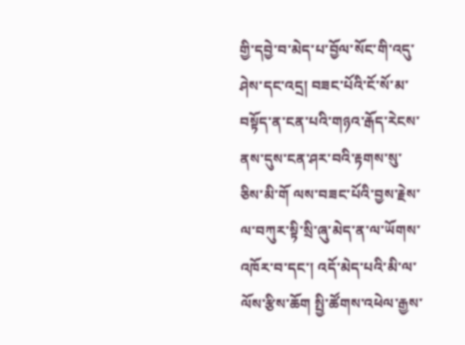གྱི་དབྱེ་བ་མེད་པ་བྱོལ་སོང་གི་འདུ་ཤེས་དང་འདྲ། བཟང་པོའི་ངོ་སོ་མ་བསྟོད་ན་ངན་པའི་གཉའ་རྒོད་རེངས་ནས་དུས་ངན་ཤར་བའི་རྟགས་སུ་ཅིས་མི་གོ ལས་བཟང་པོའི་བྱས་རྗེས་ལ་བཀུར་སྟི་སྲི་ཞུ་མེད་ན་ལ་ཡོགས་འཁོར་བ་དང་། འདོ་མེད་པའི་མི་ལ་ལོས་རྩིས་ཆོག སྤྱི་ཚོགས་འཕེལ་རྒྱས་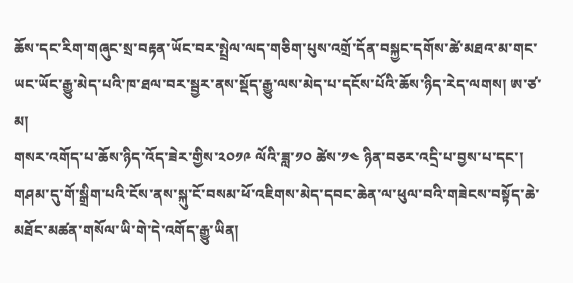ཆོས་དང་རིག་གཞུང་སྲ་བརྟན་ཡོང་བར་སྤྲེལ་ལད་གཅིག་པུས་འགྲོ་དོན་བསྐྱང་དགོས་ཚེ་མཐའ་མ་གང་ཡང་ཡོང་རྒྱུ་མེད་པའི་ཁ་ཐལ་བར་སྦྱར་ནས་སྡོད་རྒྱུ་ལས་མེད་པ་དངོས་པོའི་ཆོས་ཉིད་རེད་ལགས། ཨ་ཙ་མ།
གསར་འགོད་པ་ཆོས་ཉིད་འོད་ཟེར་གྱིས་༢༠༡༩ ལོའི་ཟླ་༡༠ ཚེས་༡༤ ཉིན་བཅར་འདྲི་པ་བྱས་པ་དང་། གཤམ་དུ་གོ་སྒྲིག་པའི་ངོས་ནས་སྐུ་ངོ་བསམ་ཕོ་འཇིགས་མེད་དབང་ཆེན་ལ་ཕུལ་བའི་གཟེངས་བསྟོད་ཆེ་མཐོང་མཚན་གསོལ་ཡི་གེ་དེ་འགོད་རྒྱུ་ཡིན།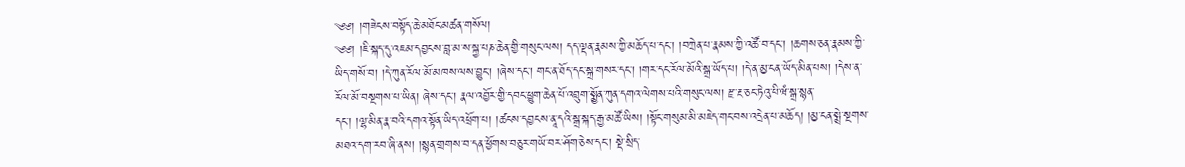༄༅། །གཟེངས་བསྟོད་ཆེ་མཐོང་མཚན་གསོལ།
༄༅། །ཇི་སྐད་དུ་འཇམ་དབྱངས་བླ་མ་ས་སྐྱ་པཎ་ཆེན་གྱི་གསུང་ལས། དད་ལྡན་རྣམས་ཀྱི་མཆོད་པ་དང་། །བཀྲེན་པ་རྣམས་ཀྱི་འཚོ་བ་དང་། །ཆགས་ཅན་རྣམས་ཀྱི་ཡིད་གསོ་བ། །དེ་ཀུན་རོལ་མོ་མཁས་ལས་བྱུང་། །ཞེས་དང་། གང་ན་ཐོད་དང་སྐྲ་གསར་དང་། །གར་དང་རོལ་མོའི་སྒྲ་ཡོད་པ། །དེ་ན་མྱ་ངན་ཡོད་མིན་པས། །དེས་ན་རོལ་མོ་བསྔགས་པ་ཡིན། ཞེས་དང་། རྣལ་འབྱོར་གྱི་དབང་ཕྱུག་ཆེན་པོ་འབྲུག་སྨྱོན་ཀུན་དགའ་ལེགས་པའི་གསུང་ལས། རྫ་རྔ་ཅང་ཏེའུ་པི་ཝཾ་སྒྲ་སྙན་
དང་། །ལྷ་མིན་རྣ་བའི་དགའ་སྟོན་ཡིད་འཕྲོག་པ། །ཚངས་དབྱངས་ནཱ་དའི་སྒྲ་སྐད་རྒྱ་མཚོ་ཡིས། །སྟོང་གསུམ་མི་མཇེད་གང་བས་འདྲེན་པ་མཆོད། །མྱ་ངན་སྨྲེ་སྔགས་མཐའ་དག་རབ་ཞི་ནས། །སྙན་གྲགས་བ་དན་ཕྱོགས་བཅུར་གཡོ་བར་ཤོག་ཅེས་དང་། སྡེ་སྲིད་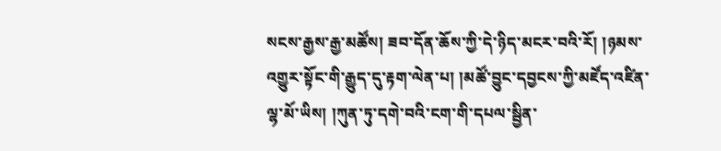སངས་རྒྱས་རྒྱ་མཚོས། ཟབ་དོན་ཆོས་ཀྱི་དེ་ཉིད་མངར་བའི་རོ། །ཉམས་འགྱུར་སྟོང་གི་རྒྱུད་དུ་རྟག་ལེན་པ། །མཚོ་བྱུང་དབྱངས་ཀྱི་མཛོད་འཛིན་ལྷ་མོ་ཡིས། །ཀུན་ཏུ་དགེ་བའི་ངག་གི་དཔལ་སྦྱིན་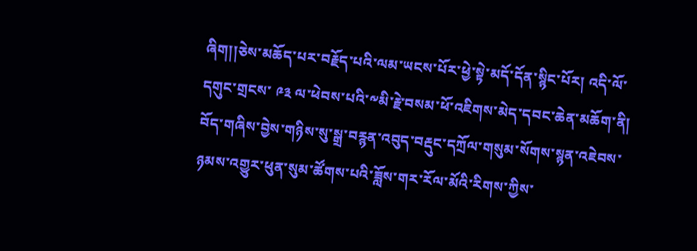ཞིག།།ཅེས་མཆོད་པར་བརྗོད་པའི་ལམ་ཡངས་པོར་ཕྱེ་སྟེ་མདོ་དོན་སྙིང་པོར། འདི་ལོ་དགུང་གྲངས་ ༩༣ ལ་ཕེབས་པའི་༸མི་རྗེ་བསམ་ཕོ་འཇིགས་མེད་དབང་ཆེན་མཆོག་ནི། བོད་གཞིས་བྱེས་གཉིས་སུ་སྒྲ་བརྙན་འབུད་བརྡུང་དཀྲོལ་གསུམ་སོགས་སྙན་འཇེབས་ཉམས་འགྱུར་ཕུན་སུམ་ཚོགས་པའི་ཟློས་གར་རོལ་མོའི་རིགས་ཀྱིས་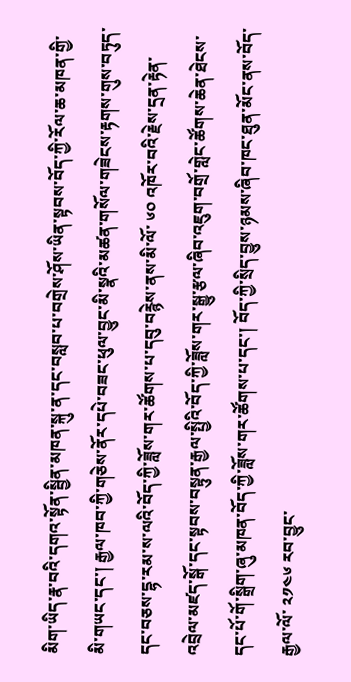མིག་ཡིད་རྣ་བའི་དགའ་སྟོན་སྦྱིན་མཁན་སྐུ་ན་དང་བསླབ་པ་བགྲེས་ཤོས་ཡིན་སྟབས་བོད་ཀྱི་རོལ་ཆ་མཁན་གྱི་མི་གཡང་དང་། རྒྱལ་ཁབ་ཀྱི་གཅེས་ནོར་དཔེ་བཟང་ཕུལ་བྱུང་མི་སྣའི་མཚན་གསོལ་གཟེངས་རྟགས་གུས་བཏུད་དང་བཅས་དྷ་རམ་ས་ལའི་བོད་ཀྱི་ཟློས་གར་ཚོགས་པ་དབུ་བརྙེས་ནས་མི་ལོ་ ༦༠ འཁོར་བའི་རྗེས་དྲན་རྟེན་འབྲེལ་མཛད་སྒོ་དང་སྟབས་བསྟུན་རྒྱལ་སྤྱིའི་བོད་ཀྱི་ཟློས་གར་སྒྱུ་རྩལ་ཞིབ་འཇུག་བགྲོ་གླེང་ཚོགས་ཆེན་ཐེངས་དང་པོ་གོ་སྒྲིག་ཞུ་མཁན་བོད་ཀྱི་ཟློས་གར་ཚོགས་པ་དང་། བོད་ཀྱི་སྲིད་བྱུས་ཉམས་ཞིབ་ཁང་ཐུན་མོང་ནས་བོད་རྒྱལ་ལོ་ ༢༡༤༦ རབ་བྱུང་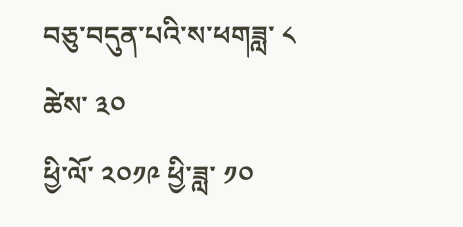བཅུ་བདུན་པའི་ས་ཕགཟླ་ ༨ ཚེས་ ༣༠
ཕྱི་ལོ་ ༢༠༡༩ ཕྱི་ཟླ་ ༡༠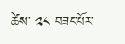ཚེས་ ༢༨ བཟང་པོར་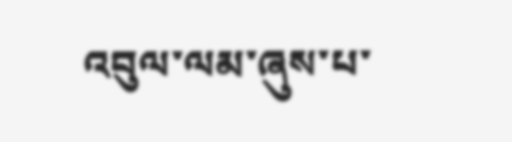འབུལ་ལམ་ཞུས་པ་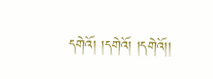དགེའོ། །དགེའོ། །དགེའོ།།